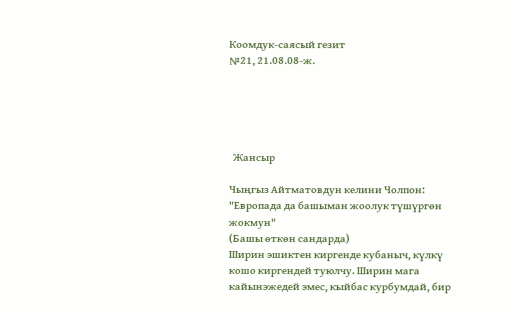Коомдук-саясый гезит
№21, 21.08.08-ж.





  Жансыр

Чыңгыз Айтматовдун келини Чолпон:
"Европада да башыман жоолук түшүргөн жокмун"
(Башы өткөн сандарда)
Ширин эшиктен киргенде кубаныч, күлкү кошо киргендей туюлчу. Ширин мага кайынэжедей эмес, кыйбас курбумдай, бир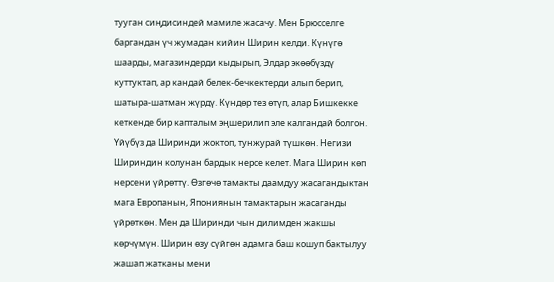тууган сиңдисиндей мамиле жасачу. Мен Брюсселге баргандан үч жумадан кийин Ширин келди. Күнүгө шаарды, магазиндерди кыдырып, Элдар экөөбүздү куттуктап, ар кандай белек-бечкектерди алып берип, шатыра-шатман жүрдү. Күндөр тез өтүп, алар Бишкекке кеткенде бир капталым эңшерилип эле калгандай болгон. Үйүбүз да Ширинди жоктоп, тунжурай түшкөн. Негизи Шириндин колунан бардык нерсе келет. Мага Ширин көп нерсени үйрөттү. Өзгөчө тамакты даамдуу жасагандыктан мага Европанын, Япониянын тамактарын жасаганды үйрөткөн. Мен да Ширинди чын дилимден жакшы көрчүмүн. Ширин өзу сүйгөн адамга баш кошуп бактылуу жашап жатканы мени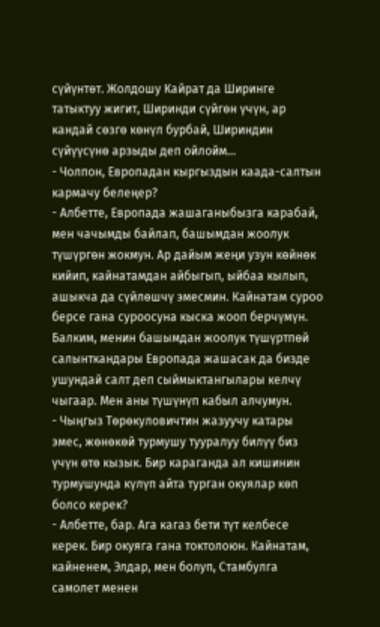сүйүнтөт. Жолдошу Кайрат да Ширинге татыктуу жигит, Ширинди сүйгөн үчүн, ар кандай сөзгө көнүл бурбай, Шириндин сүйүүсүнө арзыды деп ойлойм…
- Чолпон, Европадан кыргыздын каада-салтын кармачу белеңер?
- Албетте, Европада жашаганыбызга карабай, мен чачымды байлап, башымдан жоолук түшүргөн жокмун. Ар дайым жеңи узун көйнөк кийип, кайнатамдан айбыгып, ыйбаа кылып, ашыкча да сүйлөшчү эмесмин. Кайнатам суроо берсе гана суроосуна кыска жооп берчүмүн. Балким, менин башымдан жоолук түшүртпөй салынткандары Европада жашасак да бизде ушундай салт деп сыймыктангылары келчү чыгаар. Мен аны түшүнүп кабыл алчумун.
- Чыңгыз Төрөкуловичтин жазуучу катары эмес, жөнөкөй турмушу тууралуу билүү биз үчүн өтө кызык. Бир караганда ал кишинин турмушунда күлүп айта турган окуялар көп болсо керек?
- Албетте, бар. Ага кагаз бети түт келбесе керек. Бир окуяга гана токтолоюн. Кайнатам, кайненем, Элдар, мен болуп, Стамбулга самолет менен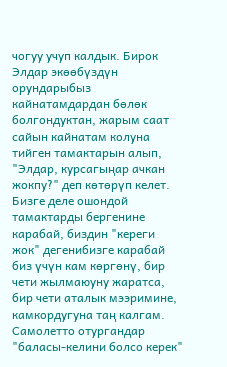чогуу учуп калдык. Бирок Элдар экөөбүздүн орундарыбыз кайнатамдардан бөлөк болгондуктан, жарым саат сайын кайнатам колуна тийген тамактарын алып, "Элдар, курсагыңар ачкан жокпу?" деп көтөрүп келет. Бизге деле ошондой тамактарды бергенине карабай, биздин "кереги жок" дегенибизге карабай биз үчүн кам көргөнү, бир чети жылмаюуну жаратса, бир чети аталык мээримине, камкордугуна таң калгам. Самолетто отургандар "баласы-келини болсо керек"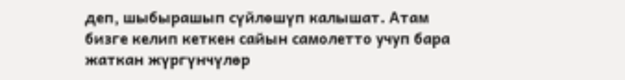деп, шыбырашып сүйлөшүп калышат. Атам бизге келип кеткен сайын самолетто учуп бара жаткан жүргүнчүлөр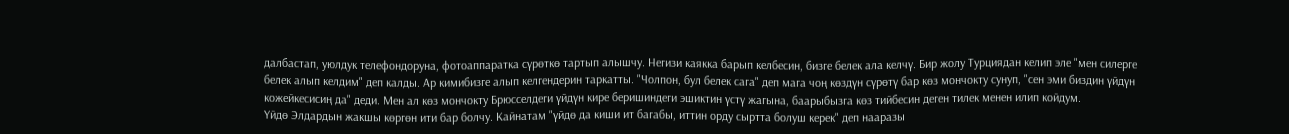далбастап, уюлдук телефондоруна, фотоаппаратка сүрөткө тартып алышчу. Негизи каякка барып келбесин, бизге белек ала келчү. Бир жолу Турциядан келип эле "мен силерге белек алып келдим" деп калды. Ар кимибизге алып келгендерин таркатты. "Чолпон, бул белек сага" деп мага чоң көздүн сүрөтү бар көз мончокту сунуп, "сен эми биздин үйдүн кожейкесисиң да" деди. Мен ал көз мончокту Брюсселдеги үйдүн кире беришиндеги эшиктин үстү жагына, баарыбызга көз тийбесин деген тилек менен илип койдум.
Үйдө Элдардын жакшы көргөн ити бар болчу. Кайнатам "үйдө да киши ит багабы, иттин орду сыртта болуш керек" деп нааразы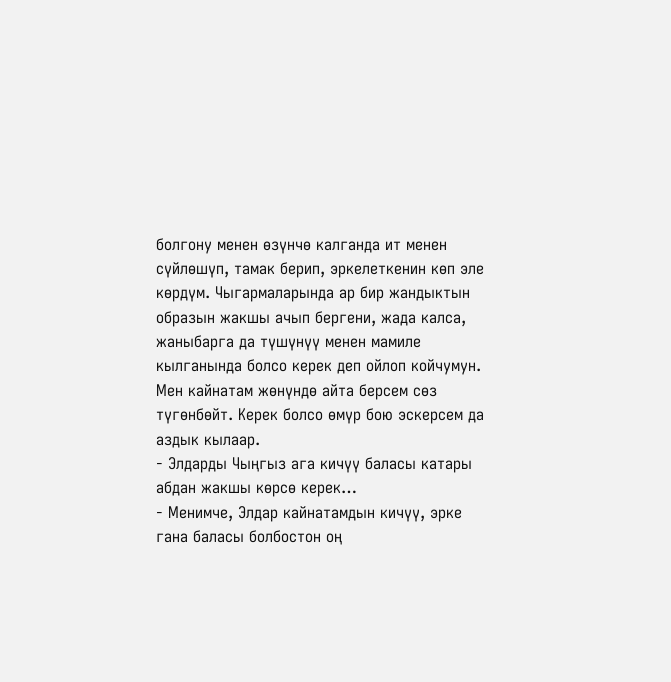болгону менен өзүнчө калганда ит менен сүйлөшүп, тамак берип, эркелеткенин көп эле көрдүм. Чыгармаларында ар бир жандыктын образын жакшы ачып бергени, жада калса, жаныбарга да түшүнүү менен мамиле кылганында болсо керек деп ойлоп койчумун. Мен кайнатам жөнүндө айта берсем сөз түгөнбөйт. Керек болсо өмүр бою эскерсем да аздык кылаар.
- Элдарды Чыңгыз ага кичүү баласы катары абдан жакшы көрсө керек…
- Менимче, Элдар кайнатамдын кичүү, эрке гана баласы болбостон оң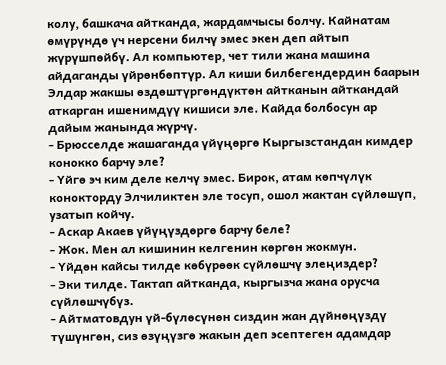колу, башкача айтканда, жардамчысы болчу. Кайнатам өмүрүндө үч нерсени билчү эмес экен деп айтып жүрүшпөйбү. Ал компьютер, чет тили жана машина айдаганды үйрөнбөптүр. Ал киши билбегендердин баарын Элдар жакшы өздөштүргөндүктөн айтканын айткандай аткарган ишенимдүү кишиси эле. Кайда болбосун ар дайым жанында жүрчү.
- Брюсселде жашаганда үйүңөргө Кыргызстандан кимдер конокко барчу эле?
- Үйгө эч ким деле келчү эмес. Бирок, атам көпчүлүк конокторду Элчиликтен эле тосуп, ошол жактан сүйлөшүп, узатып койчу.
- Аскар Акаев үйүңүздөргө барчу беле?
- Жок. Мен ал кишинин келгенин көргөн жокмун.
- Үйдөн кайсы тилде көбүрөөк сүйлөшчү элеңиздер?
- Эки тилде. Тактап айтканда, кыргызча жана орусча сүйлөшчүбүз.
- Айтматовдун үй-бүлөсүнөн сиздин жан дүйнөңүздү түшүнгөн, сиз өзүңүзгө жакын деп эсептеген адамдар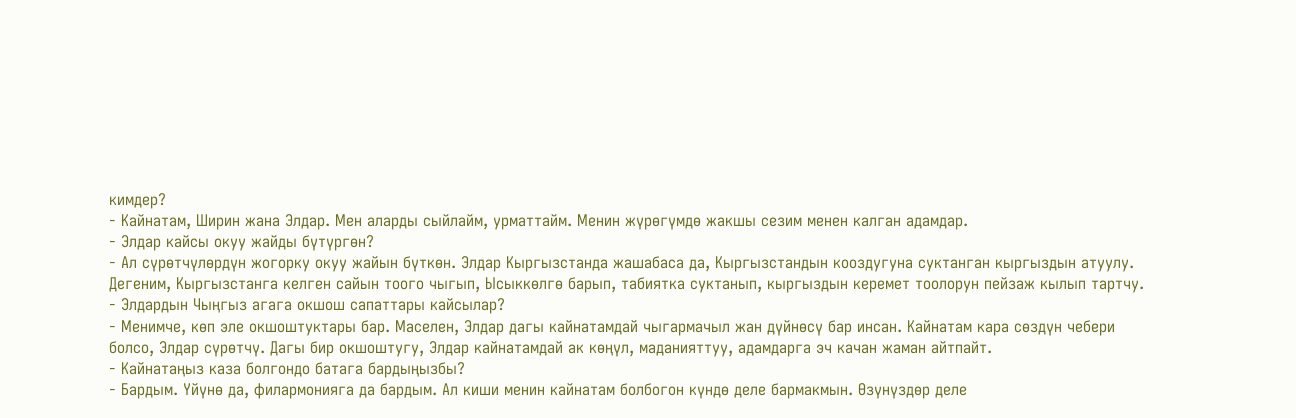кимдер?
- Кайнатам, Ширин жана Элдар. Мен аларды сыйлайм, урматтайм. Менин жүрөгүмдө жакшы сезим менен калган адамдар.
- Элдар кайсы окуу жайды бүтүргөн?
- Ал сүрөтчүлөрдүн жогорку окуу жайын бүткөн. Элдар Кыргызстанда жашабаса да, Кыргызстандын кооздугуна суктанган кыргыздын атуулу. Дегеним, Кыргызстанга келген сайын тоого чыгып, Ысыккөлгө барып, табиятка суктанып, кыргыздын керемет тоолорун пейзаж кылып тартчу.
- Элдардын Чыңгыз агага окшош сапаттары кайсылар?
- Менимче, көп эле окшоштуктары бар. Маселен, Элдар дагы кайнатамдай чыгармачыл жан дүйнөсү бар инсан. Кайнатам кара сөздүн чебери болсо, Элдар сүрөтчү. Дагы бир окшоштугу, Элдар кайнатамдай ак көңүл, маданияттуу, адамдарга эч качан жаман айтпайт.
- Кайнатаңыз каза болгондо батага бардыңызбы?
- Бардым. Үйүнө да, филармонияга да бардым. Ал киши менин кайнатам болбогон күндө деле бармакмын. Өзүнүздөр деле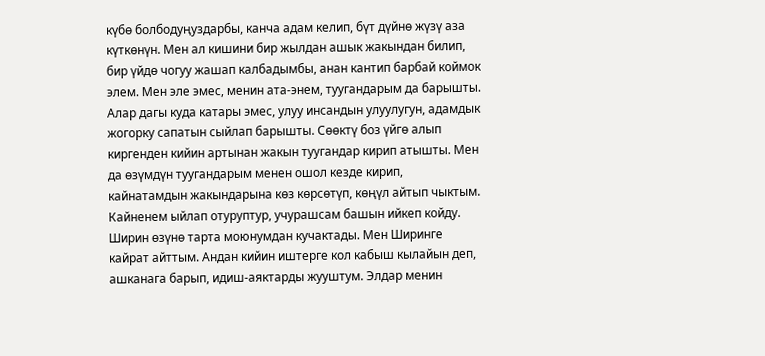күбө болбодуңуздарбы, канча адам келип, бүт дүйнө жүзү аза күткөнүн. Мен ал кишини бир жылдан ашык жакындан билип, бир үйдө чогуу жашап калбадымбы, анан кантип барбай коймок элем. Мен эле эмес, менин ата-энем, туугандарым да барышты. Алар дагы куда катары эмес, улуу инсандын улуулугун, адамдык жогорку сапатын сыйлап барышты. Сөөктү боз үйгө алып киргенден кийин артынан жакын туугандар кирип атышты. Мен да өзүмдүн туугандарым менен ошол кезде кирип, кайнатамдын жакындарына көз көрсөтүп, көңүл айтып чыктым. Кайненем ыйлап отуруптур, учурашсам башын ийкеп койду. Ширин өзүнө тарта моюнумдан кучактады. Мен Ширинге кайрат айттым. Андан кийин иштерге кол кабыш кылайын деп, ашканага барып, идиш-аяктарды жууштум. Элдар менин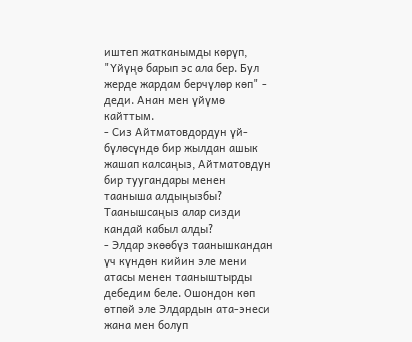иштеп жатканымды көрүп, "Үйүңө барып эс ала бер. Бул жерде жардам берчүлөр көп" - деди. Анан мен үйүмө кайттым.
- Сиз Айтматовдордун үй-бүлөсүндө бир жылдан ашык жашап калсаңыз, Айтматовдун бир туугандары менен тааныша алдыңызбы? Таанышсаңыз алар сизди кандай кабыл алды?
- Элдар экөөбүз таанышкандан үч күндөн кийин эле мени атасы менен тааныштырды дебедим беле. Ошондон көп өтпөй эле Элдардын ата-энеси жана мен болуп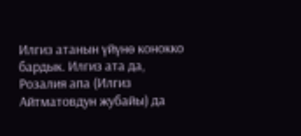Илгиз атанын үйүнө конокко бардык. Илгиз ата да, Розалия апа (Илгиз Айтматовдун жубайы) да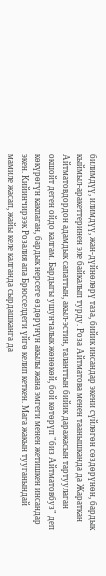билимдүү, илимдүү, жан-дүйнөлөрү таза, бийик инсандар экени сүйлөгөн сөздөрүнөн, бардык кыймыл-аракеттеринен эле байкалып турду. Роза Айтматова менен таанышканда да Жараткан Айтматовдордон адамдык сапаттын, акыл-эстин, таланттын бийик даражасын тартуулаган окшойт деген ойдо калгам. Бардыгы ушунчалык жөнөкөй, бой көтөрүп "биз Айтматовбуз" деп көкүрөгүн какпаган, бардык нерсеге өздөрүнүн акылы жана эмгеги менен жетишкен инсандар экен. Кийинчирээк Розалия апа Брюсселдеги үйгө келип кеткен. Мага жакын тууганындай мамиле жасап, жайы келе калганда сырдашканга да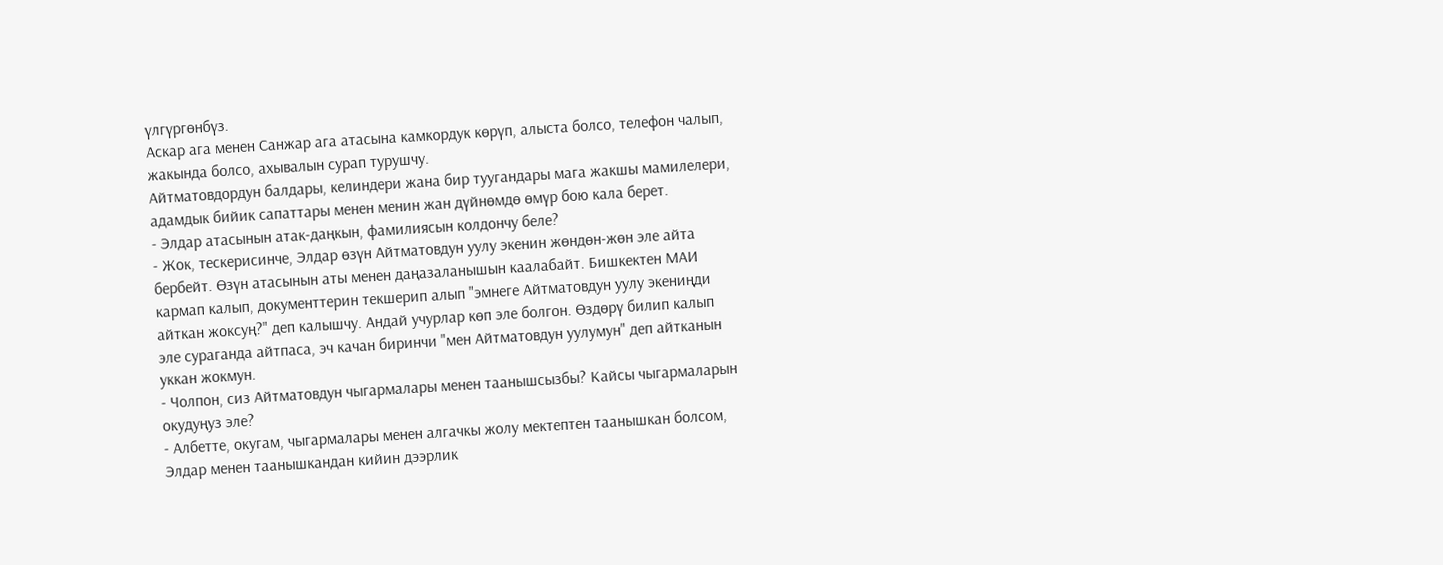үлгүргөнбүз.
Аскар ага менен Санжар ага атасына камкордук көрүп, алыста болсо, телефон чалып, жакында болсо, ахывалын сурап турушчу.
Айтматовдордун балдары, келиндери жана бир туугандары мага жакшы мамилелери, адамдык бийик сапаттары менен менин жан дүйнөмдө өмүр бою кала берет.
- Элдар атасынын атак-даңкын, фамилиясын колдончу беле?
- Жок, тескерисинче, Элдар өзүн Айтматовдун уулу экенин жөндөн-жөн эле айта бербейт. Өзүн атасынын аты менен даңазаланышын каалабайт. Бишкектен МАИ кармап калып, документтерин текшерип алып "эмнеге Айтматовдун уулу экениңди айткан жоксуң?" деп калышчу. Андай учурлар көп эле болгон. Өздөрү билип калып эле сураганда айтпаса, эч качан биринчи "мен Айтматовдун уулумун" деп айтканын уккан жокмун.
- Чолпон, сиз Айтматовдун чыгармалары менен таанышсызбы? Кайсы чыгармаларын окудуңуз эле?
- Албетте, окугам, чыгармалары менен алгачкы жолу мектептен таанышкан болсом, Элдар менен таанышкандан кийин дээрлик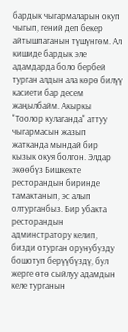бардык чыгармаларын окуп чыгып, гений деп бекер айтышпаганын түшүнгөм. Ал кишиде бардык эле адамдарда боло бербей турган алдын ала көрө билүү касиети бар десем жаңылбайм. Акыркы "Тоолор кулаганда" аттуу чыгармасын жазып жатканда мындай бир кызык окуя болгон. Элдар экөөбүз Бишкекте ресторандын биринде тамактанып, эс алып олтурганбыз. Бир убакта ресторандын админстратору келип, бизди отурган орунубузду бошотуп берүүбүздү, бул жерге өтө сыйлуу адамдын келе турганын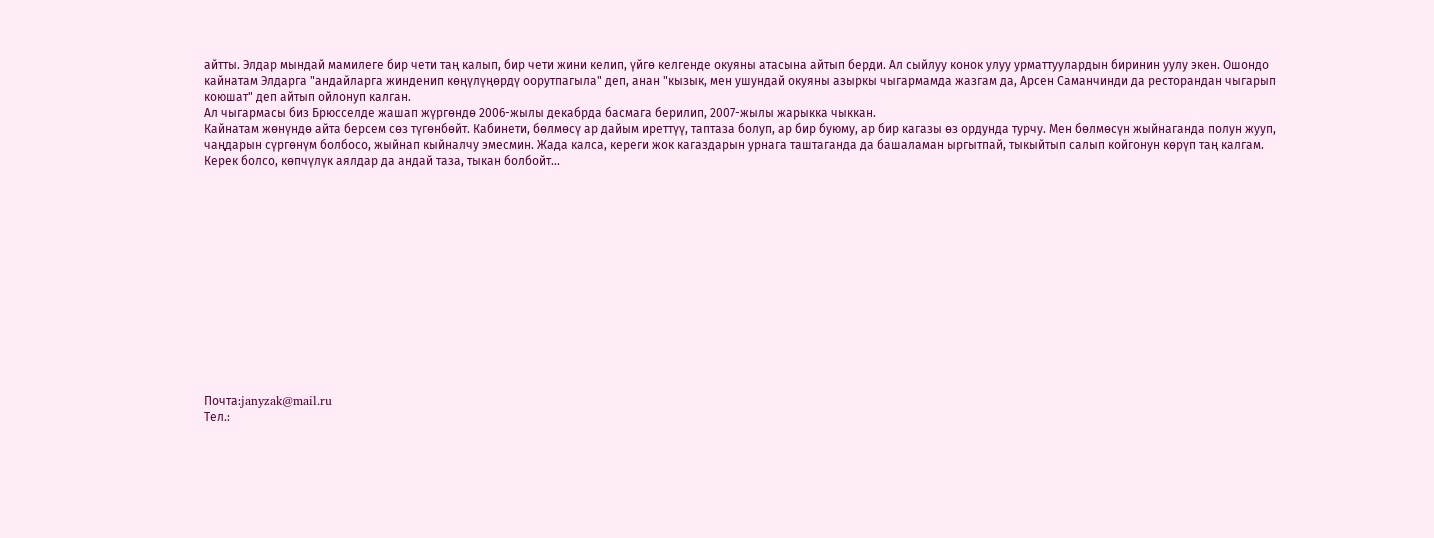айтты. Элдар мындай мамилеге бир чети таң калып, бир чети жини келип, үйгө келгенде окуяны атасына айтып берди. Ал сыйлуу конок улуу урматтуулардын биринин уулу экен. Ошондо кайнатам Элдарга "андайларга жинденип көңүлүңөрдү оорутпагыла" деп, анан "кызык, мен ушундай окуяны азыркы чыгармамда жазгам да, Арсен Саманчинди да ресторандан чыгарып коюшат" деп айтып ойлонуп калган.
Ал чыгармасы биз Брюсселде жашап жүргөндө 2006-жылы декабрда басмага берилип, 2007-жылы жарыкка чыккан.
Кайнатам жөнүндө айта берсем сөз түгөнбөйт. Кабинети, бөлмөсү ар дайым иреттүү, таптаза болуп, ар бир буюму, ар бир кагазы өз ордунда турчу. Мен бөлмөсүн жыйнаганда полун жууп, чаңдарын сүргөнүм болбосо, жыйнап кыйналчу эмесмин. Жада калса, кереги жок кагаздарын урнага таштаганда да башаламан ыргытпай, тыкыйтып салып койгонун көрүп таң калгам. Керек болсо, көпчүлүк аялдар да андай таза, тыкан болбойт…














Почта:janyzak@mail.ru
Тел.: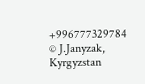+996777329784
© J.Janyzak, Kyrgyzstan